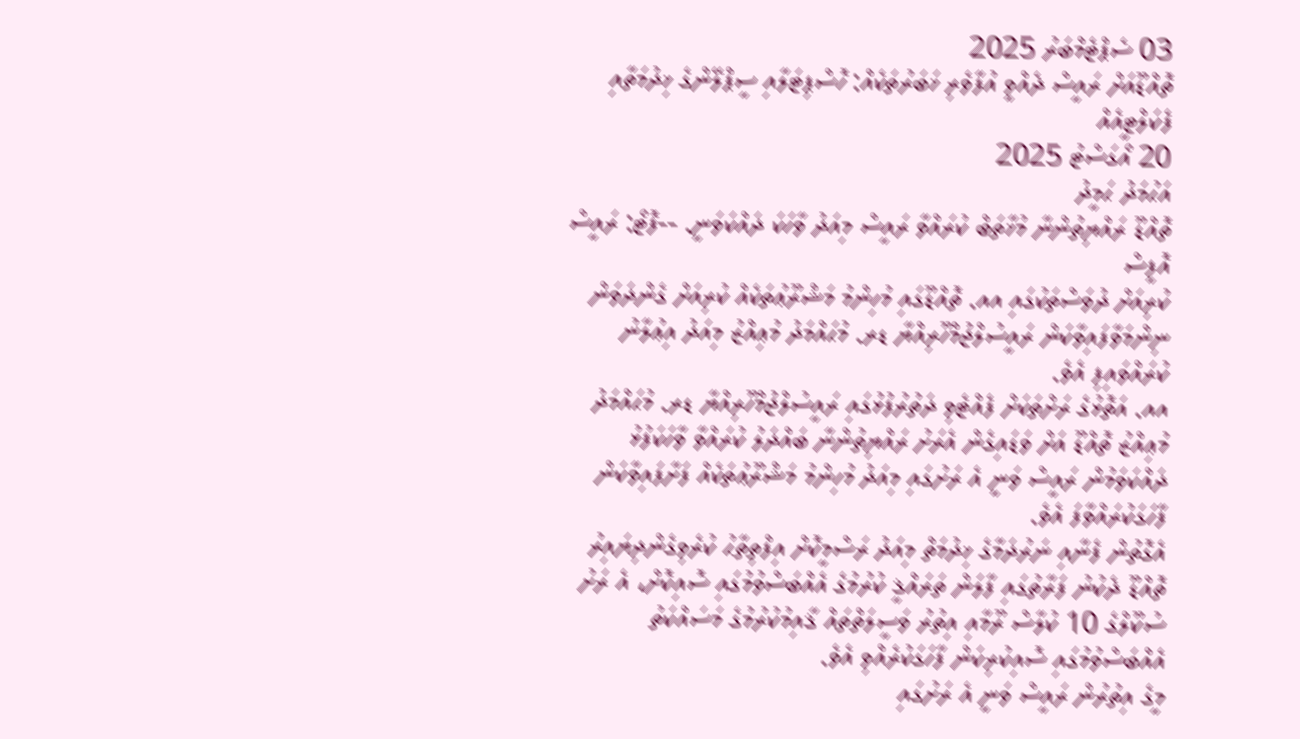03 ސެޕްޓެމްބަރު 2025
ތޮއްޑޫއަށް ރައީސް ދެއްވީ އުފާވެރި ޚަބަރުތަކެއް: ހޮސްޕިޓަލާއި ސީޕްލޭންގެ ޚިދުމަތާއި ފެކަލްޓީއެއް
20 އޯގަސްޓު 2025
އަޙުމަދު ޙަމީދު
ތޮއްޑޫ ރައްޔިތުންނާ މުޚާތަބް ކުރައްވާ ރައީސް މިއަދު ވާހަކަ ދައްކަވަނީ. --ފޮޓޯ: ރައީސް އޮފީސް
ކުރިއަށް ދުވަސްތަކުގައި އއ. ތޮއްޑޫގައި މުހިންމު މަޝްރޫޢުތަކެއް ކުރިއަށް ގެންދަވަން ނިންމަވާފައިވާކަން ރައީސުލްޖުމްހޫރިއްޔާ ޑރ. މުޙައްމަދު މުޢިއްޒު މިއަދު އިޢުލާނު ކުރައްވައިފި އެވެ.
އއ. އަތޮޅުގެ ރަށްތަކަށް ފެއްޓެވި ދަތުރުފުޅުގައި ރައީސުލްޖުމްހޫރިއްޔާ ޑރ. މުޙައްމަދު މުޢިއްޒު ތޮއްޑޫ އަށް ވަޑައިގެން އެރަށު ރައްޔިތުންނާ ބައްދަލު ކުރައްވާ ވާހަކަފުޅު ދައްކަވަމުން ރައީސް ވަނީ އެ ރަށުގައި މިއަދު މުހިންމު މަޝްރޫޢުތަކެއް ފަށާފައިވާކަން ފާހަގަކުރައްވާފަ އެވެ.
އެގޮތުން ފެނާއި ނަރުދަމާގެ ޚިދުމަތް މިއަދު ރަސްމީކޮށް އިފްތިތާޙު ކުރެވިގެންދިޔައިރު ތޮއްޑޫ ދެކުނު ފަރާތުގައި ފާލަން ތަރައްޤީ ކުރުމުގެ އެއްބަސްވުމުގައި ސޮއިކޮށް، އެ ރަށު ސުކޫލްގެ 10 ކުލާސް ރޫމާއި އިތުރު ވަސީލަތްތައް ޤާއިމުކުރުމުގެ މަސައްކަތު އެއްބަސްވުމުގައި ސޮއިކުރިކަން ފާހަގަކުރެއްވި އެވެ.
މީގެ އިތުރުން ރައީސް ވަނީ އެ ރަށުގައި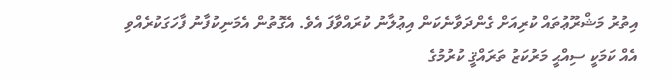އިތުރު މަޝްރޫޢުތައް ކުރިއަށް ގެންދަވާނެކަން އިޢުލާނު ކުރައްވާފަ އެވެ. އެގޮތުން އެމަނިކުފާނު ފާހަގަކުރެއްވި އެއް ކަމަކީ ސިއްޙީ މަރުކަޒު ތަރައްޤީ ކުރުމުގެ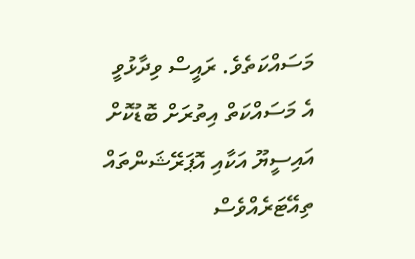މަސައްކަތެވެ. ރައީސް ވިދާޅުވީ އެ މަސައްކަތް އިތުރަށް ބޮޑުކޮށް އައިސީޔޫ އަކާއި އޮޕަރޭޝަންތައް ތިއޭޓަރެއްވެސް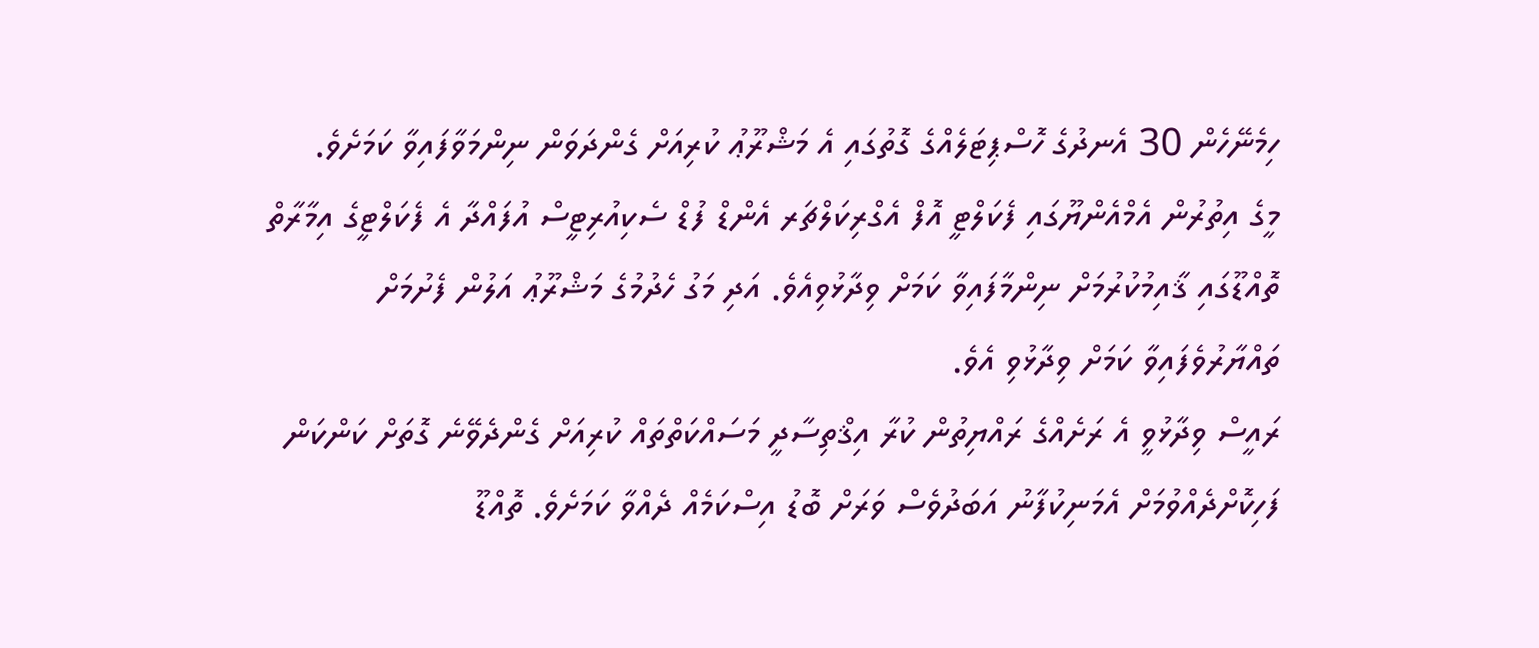ހިމެނޭހެން 30 އެނދުގެ ހޮސްޕިޓަލެއްގެ ގޮތުގައި އެ މަޝްރޫޢު ކުރިއަށް ގެންދަވަން ނިންމަވާފައިވާ ކަމަށެވެ.
މީގެ އިތުރުން އެމްއެންޔޫގައި ފެކަލްޓީ އޮފް އެގްރިކަލްޗަރ އެންޑް ފުޑް ސެކިއުރިޓީސް އުފައްދާ އެ ފެކަލްޓީގެ އިމާރާތް ތޮއްޑޫގައި ޤާއިމުކުރުމަށް ނިންމާފައިވާ ކަމަށް ވިދާޅުވިއެވެ. އަދި މަގު ހެދުމުގެ މަޝްރޫޢު އަލުން ފެށުމަށް ތައްޔާރުވެފައިވާ ކަމަށް ވިދާޅުވި އެވެ.
ރައީސް ވިދާޅުވީ އެ ރަށެއްގެ ރައްޔިތުން ކުރާ އިޤްތިސާދީ މަސައްކަތްތައް ކުރިއަށް ގެންދެވޭނެ ގޮތަށް ކަންކަން ފަހިކޮށްދެއްވުމަށް އެމަނިކުފާނު އަބަދުވެސް ވަރަށް ބޮޑު އިސްކަމެއް ދެއްވާ ކަމަށެވެ. ތޮއްޑޫ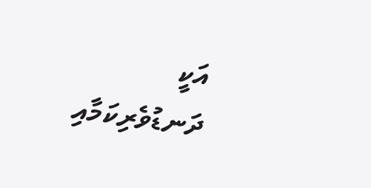އަކީ ދަނޑުވެރިކަމާއި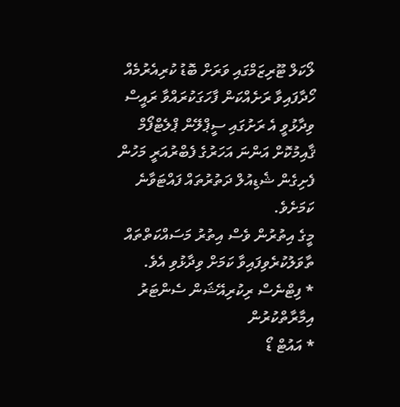ލޯކަލް ޓޫރިޒަމްގައި ވަރަށް ބޮޑު ކުރިއެރުމެއް ހޯދާފައިވާ ރަށެއްކަން ފާހަގަކުރައްވާ ރައީސް ވިދާޅުވީ އެ ރަށުގައި ސީޕްލޭން ޕްލެޓްފޯމް ޤާއިމުކޮށް އަންނަ އަހަރުގެ ފެބްރުއަރީ މަހުން ފެށިގެން ޝެޑިއުލް ދަތުރުތައް ފައްޓަވާނެ ކަމަށެވެ.
މީގެ އިތުރުން ވެސް އިތުރު މަސައްކަތްތައް ތާވަލުކުރެވިފައިވާ ކަމަށް ވިދާޅުވި އެވެ.
* ފިޓްނެސް ރިކުރިއޭޝަން ސެންޓަރު އިމާރާތްކުރުން
* އައުޓް ޑޯ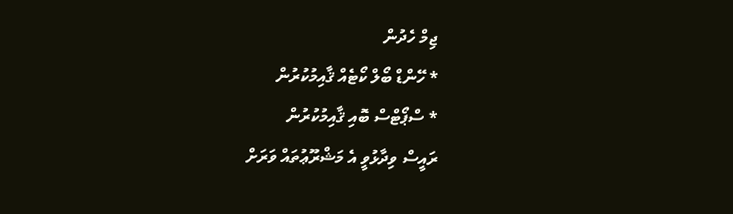ޖިމް ހެދުން
* ހޭންޑް ބޯލް ކޯޓެއް ޤާއިމުކުރުން
* ސްޕޯޓްސް ބޮއި ޤާއިމުކުރުން
ރައީސް ވިދާޅުވީ އެ މަޝްރޫޢުތައް ވަރަށް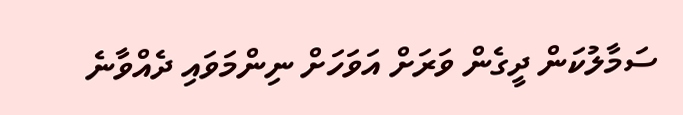ސަމާލުކަން ދީގެން ވަރަށް އަވަހަށް ނިންމަވައި ދެއްވާނެ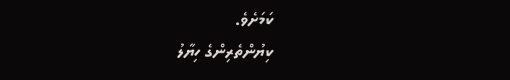ކަމަށެވެ.
ކިޔުންތެރިންގެ ހިޔާލު